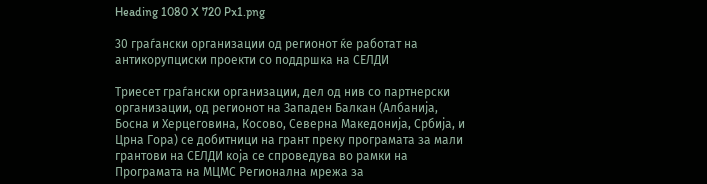Heading 1080 X 720 Px1.png

30 граѓански организации од регионот ќе работат на антикорупциски проекти со поддршка на СЕЛДИ

Триесет граѓански организации, дел од нив со партнерски организации, од регионот на Западен Балкан (Албанија, Босна и Херцеговина, Косово, Северна Македонија, Србија, и Црна Гора) се добитници на грант преку програмата за мали грантови на СЕЛДИ која се спроведува во рамки на Програмата на МЦМС Регионална мрежа за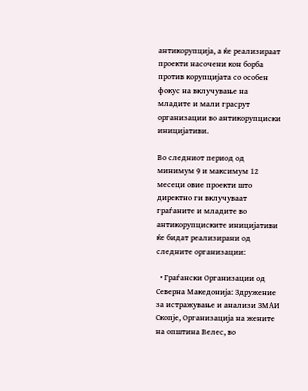антикорупција, а ќе реализираат проекти насочени кон борба против корупцијата со особен фокус на вклучување на младите и мали грасрут организации во антикорупциски иницијативи.

Во следниот период од минимум 9 и максимум 12 месеци овие проекти што директно ги вклучуваат граѓаните и младите во антикорупциските иницијативи ќе бидат реализирани од следните организации:

  • Граѓански Организации од Северна Македонија: Здружение за истражување и анализи ЗМАИ Скопје, Организација на жените на општина Велес, во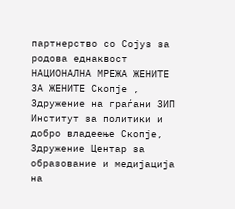партнерство со Сојуз за родова еднаквост НАЦИОНАЛНА МРЕЖА ЖЕНИТЕ ЗА ЖЕНИТЕ Скопје , Здружение на граѓани ЗИП Институт за политики и добро владеење Скопје, Здружение Центар за образование и медијација на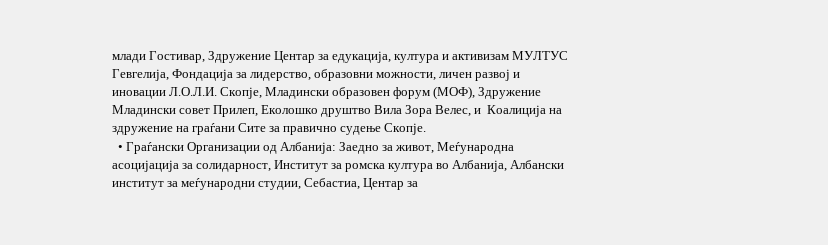млади Гостивар, Здружение Центар за едукација, култура и активизам МУЛТУС Гевгелија, Фондација за лидерство, образовни можности, личен развој и иновации Л.О.Л.И. Скопје, Младински образовен форум (МОФ), Здружение Младински совет Прилеп, Еколошко друштво Вила Зора Велес, и  Коалиција на здружение на граѓани Сите за правично судење Скопје.
  • Граѓански Организации од Албанија: Заедно за живот, Меѓународна асоцијација за солидарност, Институт за ромска култура во Албанија, Албански институт за меѓународни студии, Себастиа, Центар за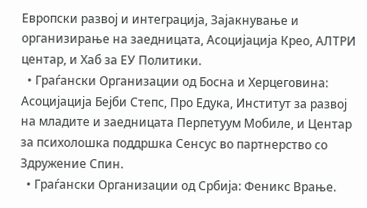Европски развој и интеграција, Зајакнување и организирање на заедницата, Асоцијација Крео, АЛТРИ центар, и Хаб за ЕУ Политики.
  • Граѓански Организации од Босна и Херцеговина: Асоцијација Бејби Степс, Про Едука, Институт за развој на младите и заедницата Перпетуум Мобиле, и Центар за психолошка поддршка Сенсус во партнерство со Здружение Спин.
  • Граѓански Организации од Србија: Феникс Врање.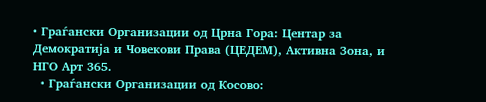• Граѓански Организации од Црна Гора: Центар за Демократија и Човекови Права (ЦЕДЕМ), Активна Зона, и НГО Арт 365.
  • Граѓански Организации од Косово: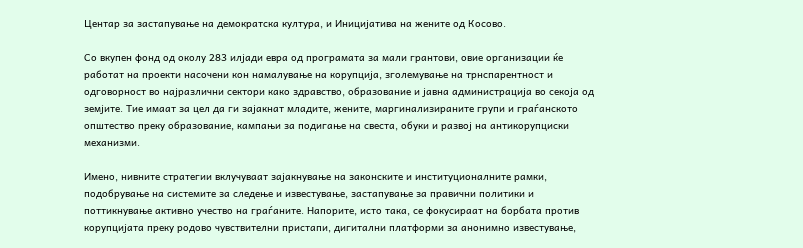Центар за застапување на демократска култура, и Иницијатива на жените од Косово.

Со вкупен фонд од околу 283 илјади евра од програмата за мали грантови, овие организации ќе работат на проекти насочени кон намалување на корупција, зголемување на трнспарентност и одговорност во најразлични сектори како здравство, образование и јавна администрација во секоја од земјите. Тие имаат за цел да ги зајакнат младите, жените, маргинализираните групи и граѓанското општество преку образование, кампањи за подигање на свеста, обуки и развој на антикорупциски механизми.

Имено, нивните стратегии вклучуваат зајакнување на законските и институционалните рамки, подобрување на системите за следење и известување, застапување за правични политики и поттикнување активно учество на граѓаните. Напорите, исто така, се фокусираат на борбата против корупцијата преку родово чувствителни пристапи, дигитални платформи за анонимно известување,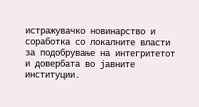истражувачко новинарство и соработка со локалните власти за подобрување на интегритетот и довербата во јавните институции.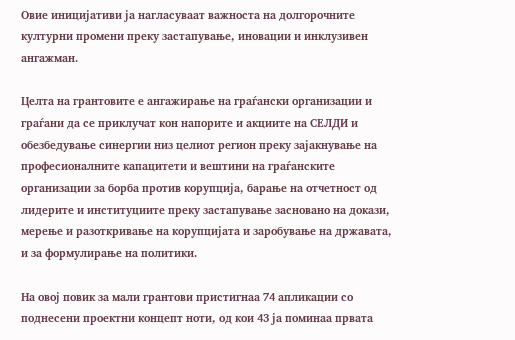Овие иницијативи ја нагласуваат важноста на долгорочните културни промени преку застапување, иновации и инклузивен ангажман.

Целта на грантовите е ангажирање на граѓански организации и граѓани да се приклучат кон напорите и акциите на СЕЛДИ и обезбедување синергии низ целиот регион преку зајакнување на професионалните капацитети и вештини на граѓанските организации за борба против корупција, барање на отчетност од лидерите и институциите преку застапување засновано на докази, мерење и разоткривање на корупцијата и заробување на државата, и за формулирање на политики.

На овој повик за мали грантови пристигнаа 74 апликации со поднесени проектни концепт ноти, од кои 43 ја поминаа првата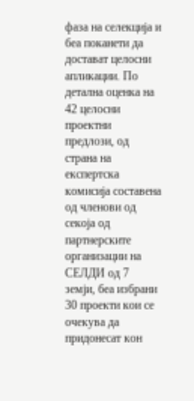фаза на селекција и беа поканети да достават целосни апликации. По детална оценка на 42 целосни проектни предлози, од страна на експертска комисија составена од членови од секоја од партнерските организации на СЕЛДИ од 7 земји, беа избрани 30 проекти кои се очекува да придонесат кон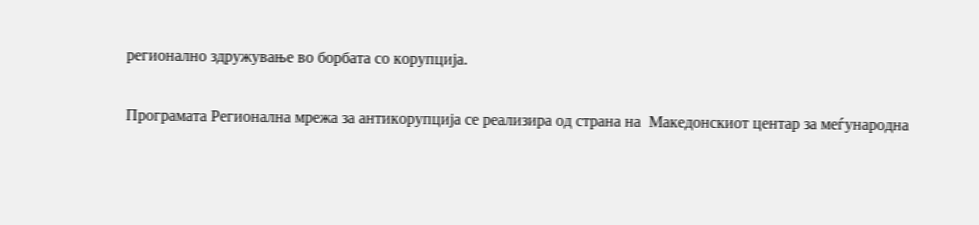регионално здружување во борбата со корупција.

Програмата Регионална мрежа за антикорупција се реализира од страна на  Македонскиот центар за меѓународна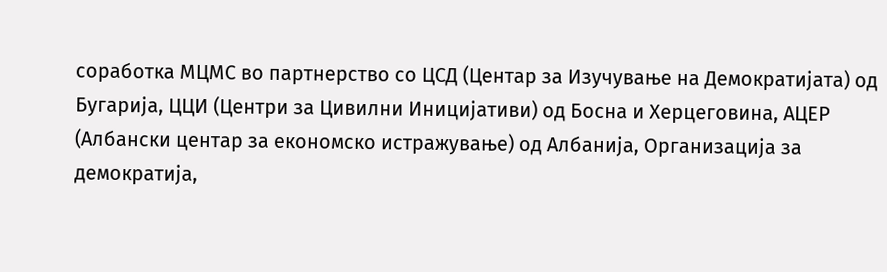соработка МЦМС во партнерство со ЦСД (Центар за Изучување на Демократијата) од Бугарија, ЦЦИ (Центри за Цивилни Иницијативи) од Босна и Херцеговина, АЦЕР (Албански центар за економско истражување) од Албанија, Организација за демократија,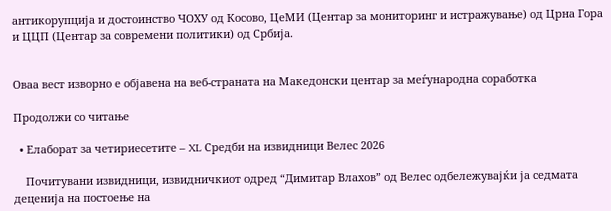антикорупција и достоинство ЧОХУ од Косово, ЦеМИ (Центар за мониторинг и истражување) од Црна Гора и ЦЦП (Центар за современи политики) од Србија.


Оваа вест изворно е објавена на веб-страната на Македонски центар за меѓународна соработка

Продолжи со читање

  • Елаборат за четириесетите – XL Средби на извидници Велес 2026

    Почитувани извидници, извидничкиот одред “Димитар Влахов” од Велес одбележувајќи ја седмата деценија на постоење на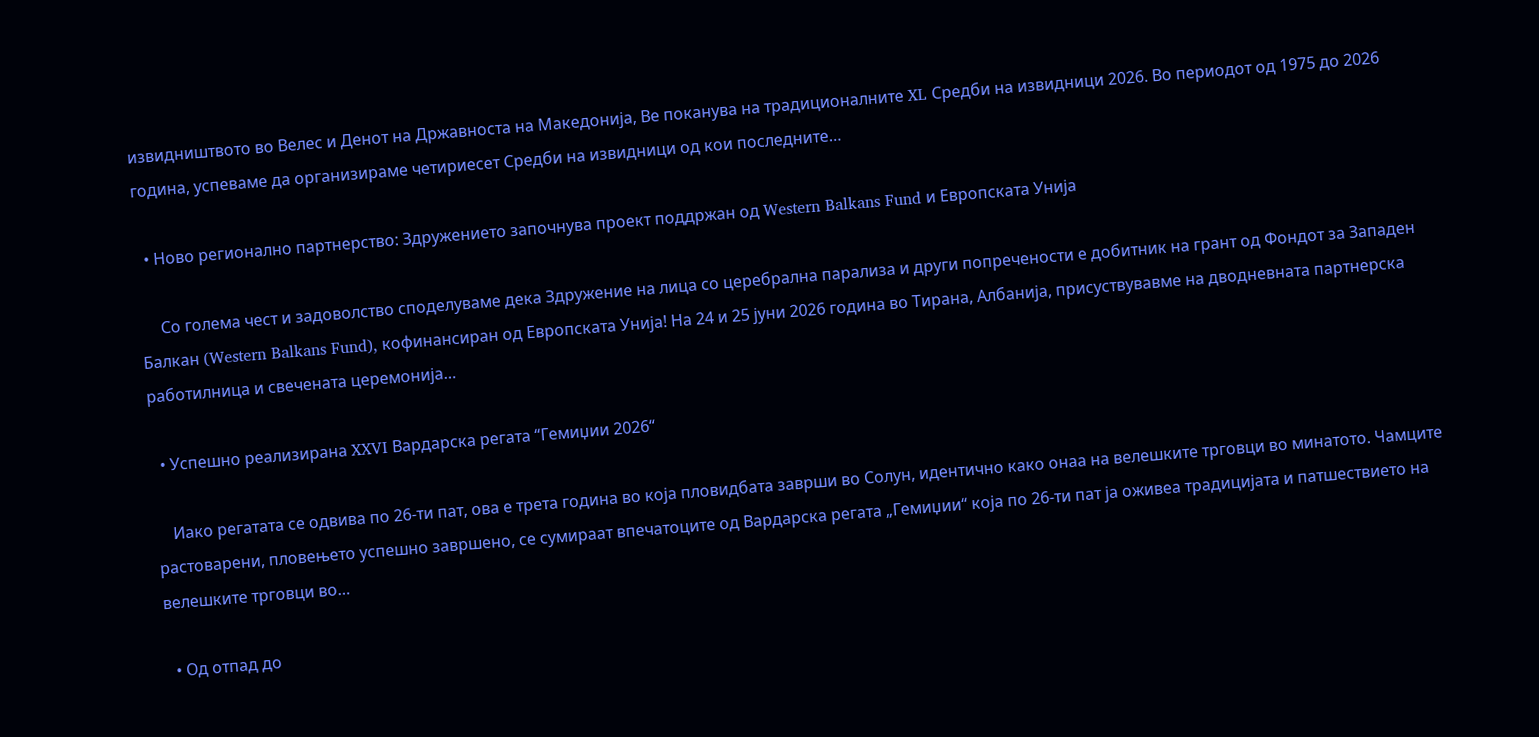извидништвото во Велес и Денот на Државноста на Македонија, Ве поканува на традиционалните XL Средби на извидници 2026. Во периодот од 1975 до 2026 година, успевaме да организираме четириесет Средби на извидници од кои последните…

  • Ново регионално партнерство: Здружението започнува проект поддржан од Western Balkans Fund и Европската Унија

     Со голема чест и задоволство споделуваме дека Здружение на лица со церебрална парализа и други попречености е добитник на грант од Фондот за Западен Балкан (Western Balkans Fund), кофинансиран од Европската Унија! На 24 и 25 јуни 2026 година во Тирана, Албанија, присуствувавме на дводневната партнерска работилница и свечената церемонија…

  • Успешно реализирана XXVI Вардарска регата “Гемиџии 2026“

    Иако регатата се одвива по 26-ти пат, ова е трета година во која пловидбата заврши во Солун, идентично како онаа на велешките трговци во минатото. Чамците растоварени, пловењето успешно завршено, се сумираат впечатоците од Вардарска регата „Гемиџии“ која по 26-ти пат ја оживеа традицијата и патшествието на велешките трговци во…

  • Од отпад до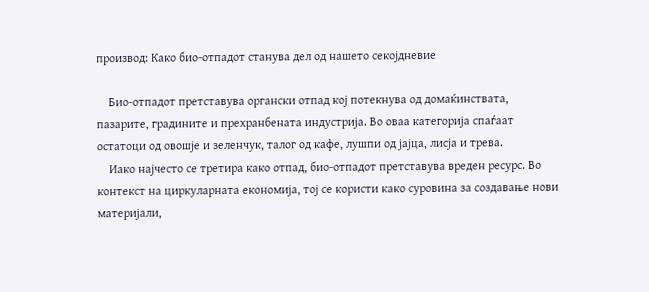производ: Како био-отпадот станува дел од нашето секојдневие

    Био-отпадот претставува органски отпад кој потекнува од домаќинствата, пазарите, градините и прехранбената индустрија. Во оваа категорија спаѓаат остатоци од овошје и зеленчук, талог од кафе, лушпи од јајца, лисја и трева.
    Иако најчесто се третира како отпад, био-отпадот претставува вреден ресурс. Во контекст на циркуларната економија, тој се користи како суровина за создавање нови материјали,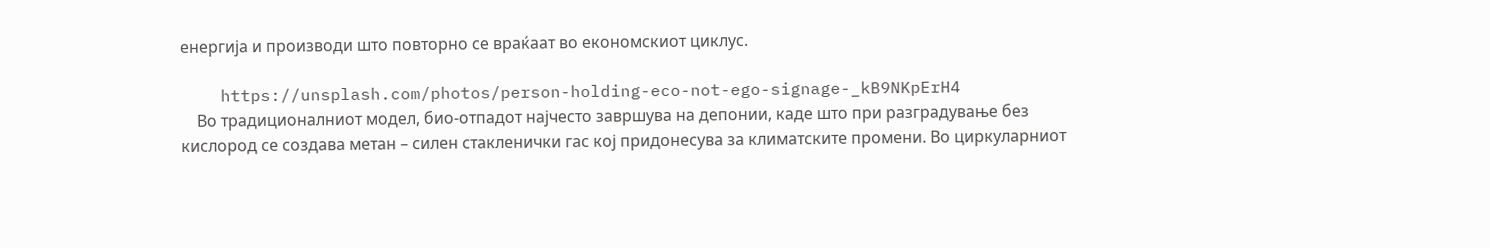енергија и производи што повторно се враќаат во економскиот циклус.

    https://unsplash.com/photos/person-holding-eco-not-ego-signage-_kB9NKpErH4
    Во традиционалниот модел, био-отпадот најчесто завршува на депонии, каде што при разградување без кислород се создава метан – силен стакленички гас кој придонесува за климатските промени. Во циркуларниот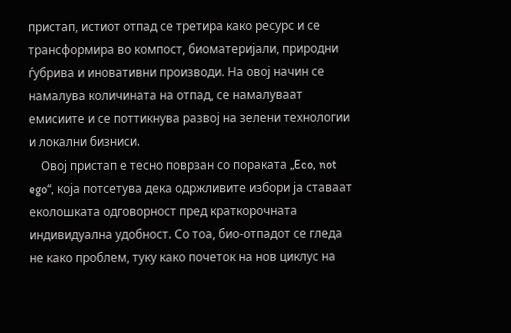пристап, истиот отпад се третира како ресурс и се трансформира во компост, биоматеријали, природни ѓубрива и иновативни производи. На овој начин се намалува количината на отпад, се намалуваат емисиите и се поттикнува развој на зелени технологии и локални бизниси.
    Овој пристап е тесно поврзан со пораката „Eco, not ego“, која потсетува дека одржливите избори ја ставаат еколошката одговорност пред краткорочната индивидуална удобност. Со тоа, био-отпадот се гледа не како проблем, туку како почеток на нов циклус на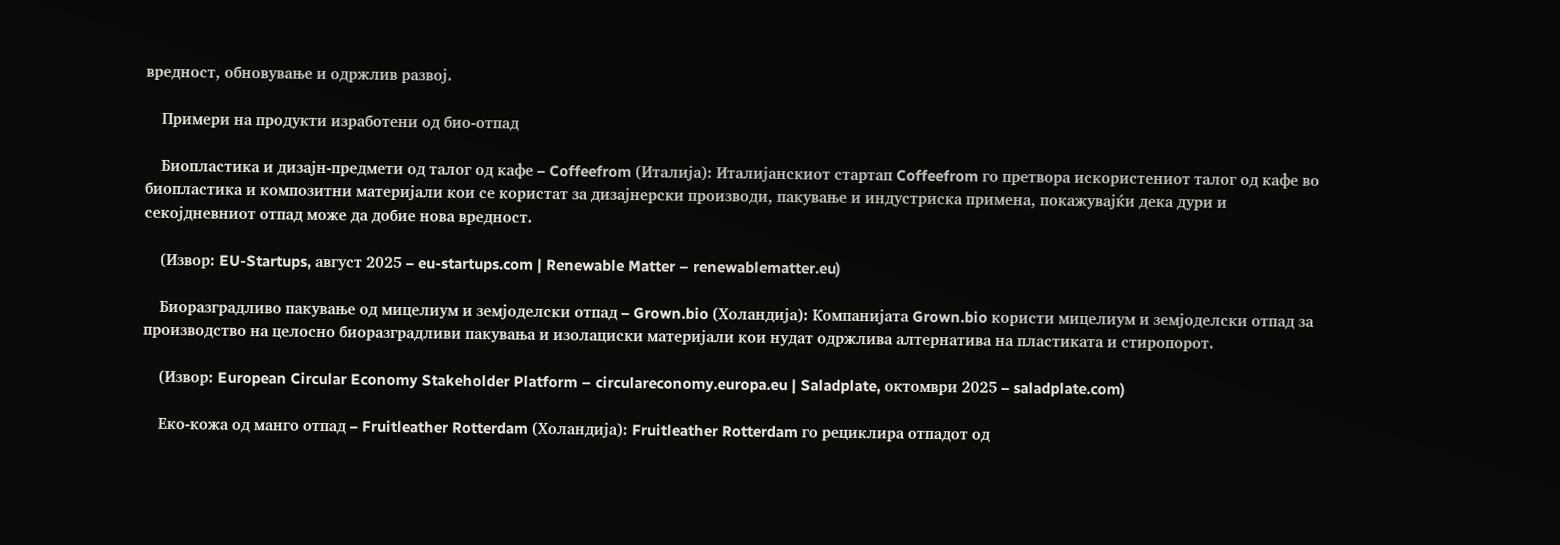вредност, обновување и одржлив развој.

    Примери на продукти изработени од био-отпад

    Биопластика и дизајн-предмети од талог од кафе – Coffeefrom (Италија): Италијанскиот стартап Coffeefrom го претвора искористениот талог од кафе во биопластика и композитни материјали кои се користат за дизајнерски производи, пакување и индустриска примена, покажувајќи дека дури и секојдневниот отпад може да добие нова вредност.

    (Извор: EU-Startups, август 2025 – eu-startups.com | Renewable Matter – renewablematter.eu)

    Биоразградливо пакување од мицелиум и земјоделски отпад – Grown.bio (Холандија): Компанијата Grown.bio користи мицелиум и земјоделски отпад за производство на целосно биоразградливи пакувања и изолациски материјали кои нудат одржлива алтернатива на пластиката и стиропорот.

    (Извор: European Circular Economy Stakeholder Platform – circulareconomy.europa.eu | Saladplate, октомври 2025 – saladplate.com)

    Еко-кожа од манго отпад – Fruitleather Rotterdam (Холандија): Fruitleather Rotterdam го рециклира отпадот од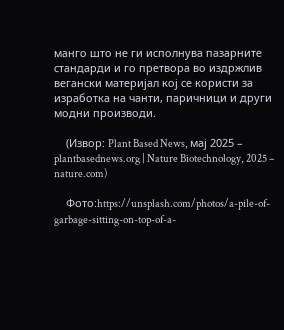манго што не ги исполнува пазарните стандарди и го претвора во издржлив вегански материјал кој се користи за изработка на чанти, паричници и други модни производи.

    (Извор: Plant Based News, мај 2025 – plantbasednews.org | Nature Biotechnology, 2025 – nature.com)

    Фото:https://unsplash.com/photos/a-pile-of-garbage-sitting-on-top-of-a-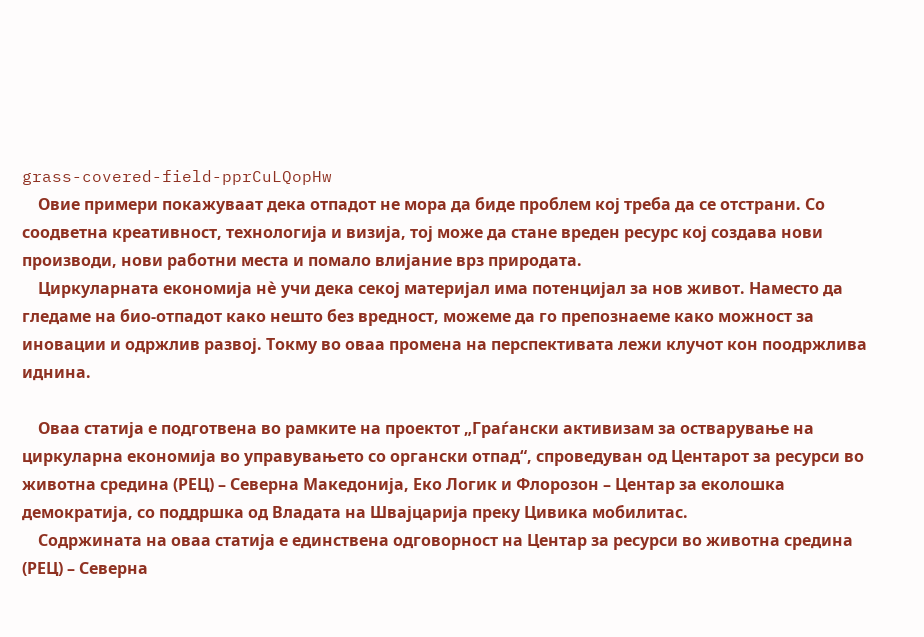grass-covered-field-pprCuLQopHw
    Овие примери покажуваат дека отпадот не мора да биде проблем кој треба да се отстрани. Со соодветна креативност, технологија и визија, тој може да стане вреден ресурс кој создава нови производи, нови работни места и помало влијание врз природата.
    Циркуларната економија нè учи дека секој материјал има потенцијал за нов живот. Наместо да гледаме на био-отпадот како нешто без вредност, можеме да го препознаеме како можност за иновации и одржлив развој. Токму во оваа промена на перспективата лежи клучот кон поодржлива иднина.

    Оваа статија е подготвена во рамките на проектот „Граѓански активизам за остварување на циркуларна економија во управувањето со органски отпад“, спроведуван од Центарот за ресурси во животна средина (РЕЦ) – Северна Македонија, Еко Логик и Флорозон – Центар за еколошка демократија, со поддршка од Владата на Швајцарија преку Цивика мобилитас.
    Содржината на оваа статија е единствена одговорност на Центар за ресурси во животна средина (РЕЦ) – Северна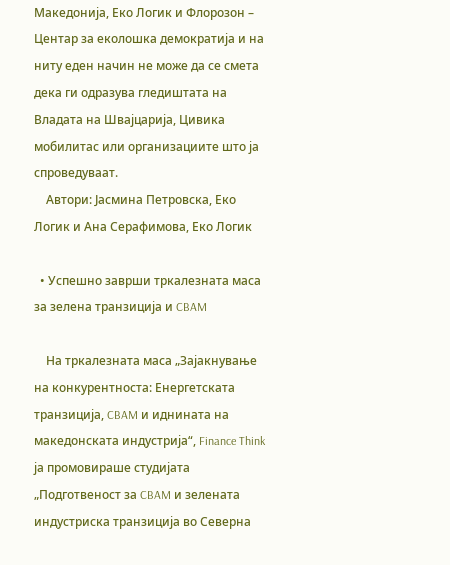Македонија, Еко Логик и Флорозон – Центар за еколошка демократија и на ниту еден начин не може да се смета дека ги одразува гледиштата на Владата на Швајцарија, Цивика мобилитас или организациите што ја спроведуваат.
    Автори: Јасмина Петровска, Еко Логик и Ана Серафимова, Еко Логик

  • Успешно заврши тркалезната маса за зелена транзиција и CBAM

    На тркалезната маса „Зајакнување на конкурентноста: Енергетската транзиција, CBAM и иднината на македонската индустрија“, Finance Think ја промовираше студијата „Подготвеност за CBAM и зелената индустриска транзиција во Северна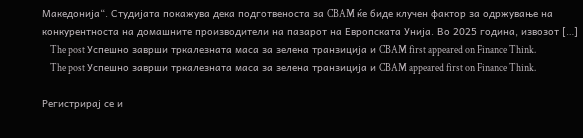Македонија“. Студијата покажува дека подготвеноста за CBAM ќе биде клучен фактор за одржување на конкурентноста на домашните производители на пазарот на Европската Унија. Во 2025 година, извозот […]
    The post Успешно заврши тркалезната маса за зелена транзиција и CBAM first appeared on Finance Think.
    The post Успешно заврши тркалезната маса за зелена транзиција и CBAM appeared first on Finance Think.

Регистрирај се и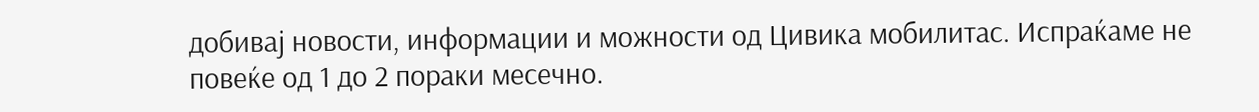добивај новости, информации и можности од Цивика мобилитас. Испраќаме не повеќе од 1 до 2 пораки месечно.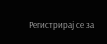Регистрирај се за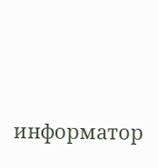информатор